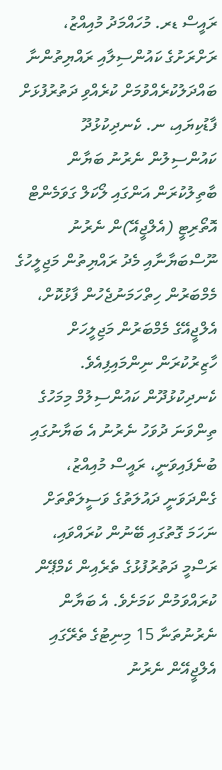ރައީސް ޑރ. މުހައްމަދު މުއިއްޒު، ރަށްރަށުގެ ކައުންސިލާއި ރައްޔިތުންނާ ބައްދަލުކުރެއްވުމަށް ކުރެއްވި ދަތުރުފުޅަށް ފާޑުކިޔައި، ނ. ކެނދިކުޅުދޫ ކައުންސިލުން ނެރުނު ބަޔާން ބާތިލުކުރަން އަންގައި ލޯކަލް ގަވަމެންޓް އޮތޯރިޓީ (އެލްޖީއޭ)ން ނެރުނު ނޫސްބަޔާނާއި މެދު ރައްޔިތުން މަޖިލީހުގެ މެމްބަރުން ހިތްހަމަނުޖެހުން ފާޅުކޮށް، އެލްޖީއޭގެ މެމްބަރުން މަޖިލީހަށް ހާޒިރުކުރަން ނިންމައިފިއެވެ.
ކެނދިކުޅުދޫން ކައުންސިލުމް މިމަހުގެ ތިންވަނަ ދުވަހު ނެރުނު އެ ބަޔާނުގައި ބުނެފައިވަނީ، ރައީސް މުއިއްޒު، ގެންދަވަނީ ދައުލަތުގެ ވަސީލަތްތަށް ނަހަމަ ގޮތުގައި ބޭނުން ކުރައްވައި، ރަސްމީ ދަތުރުފުޅުގެ ތެރެއިން ކެމްޕޭން ކުރައްވަމުން ކަމަށެވެ. އެ ބަޔާން ނެރުނުތަނާ 15 މިނިޓުގެ ތެރޭގައި އެލްޖީއޭން ނެރުނު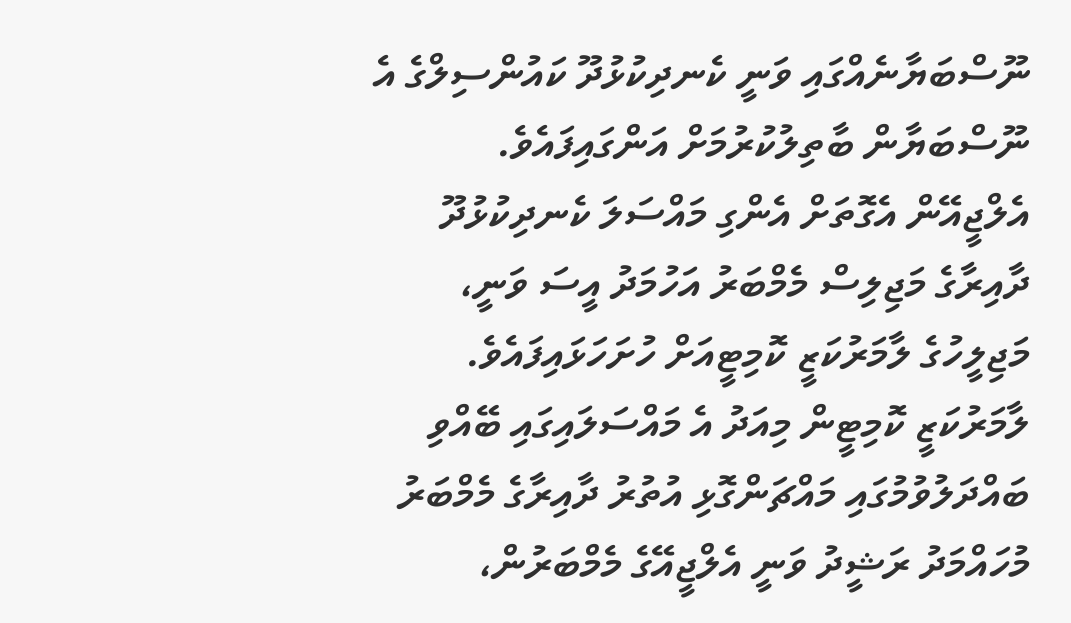ނޫސްބަޔާނެއްގައި ވަނީ ކެނދިކުޅުދޫ ކައުންސިލްގެ އެ ނޫސްބަޔާން ބާތިލުކުރުމަށް އަންގައިފައެވެ.
އެލްޖީއޭން އެގޮތަށް އެންގި މައްސަލަ ކެނދިކުޅުދޫ ދާއިރާގެ މަޖިލިސް މެމްބަރު އަހުމަދު އީސަ ވަނީ، މަޖިލީހުގެ ލާމަރުކަޒީ ކޮމިޓީއަށް ހުށަހަޅައިފައެވެ. ލާމަރުކަޒީ ކޮމިޓީން މިއަދު އެ މައްސަލައިގައި ބޭއްވި ބައްދަލުވުމުގައި މައްޗަންގޮޅި އުތުރު ދާއިރާގެ މެމްބަރު މުހައްމަދު ރަޝީދު ވަނީ އެލްޖީއޭގެ މެމްބަރުން،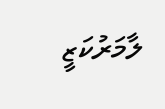ލާމަރުކަޒީ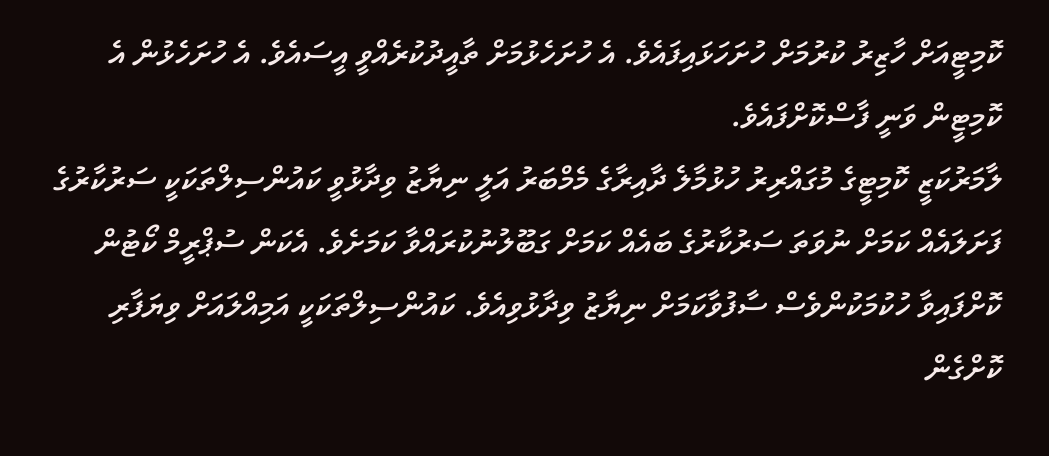ކޮމިޓީއަށް ހާޒިރު ކުރުމަށް ހުށަހަޅައިފައެވެ. އެ ހުށަހެޅުމަށް ތާއީދުކުރެއްވީ އީސައެވެ. އެ ހުށަހެޅުން އެ ކޮމިޓީން ވަނީ ފާސްކޮށްފައެވެ.
ލާމަރުކަޒީ ކޮމިޓީގެ މުގައްރިރު ހުޅުމާލެ ދާއިރާގެ މެމްބަރު އަލީ ނިޔާޒު ވިދާޅުވީ ކައުންސިލްތަކަކީ ސަރުކާރުގެ ފަށަލައެއް ކަމަށް ނުވަތަ ސަރުކާރުގެ ބައެއް ކަމަށް ގަބޫލުނުކުރައްވާ ކަމަށެވެ. އެކަން ސުޕްރީމް ކޯޓުން ކޮށްފައިވާ ހުކުމަކުންވެސް ސާފުވާކަމަށް ނިޔާޒު ވިދާޅުވިއެވެ. ކައުންސިލްތަކަކީ އަމިއްލައަށް ވިޔަފާރި ކޮށްގެން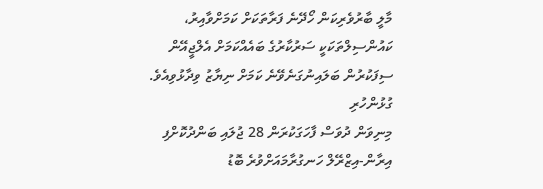މާލީ ބާރުވެރިކަން ހޯދޭނެ ފަރާތަކަށް ކަމަށްވާއިރު، ކައުންސިލްތަކަކީ ސަރުކާރުގެ ބައެއްކަމަށް އެލްޖީއޭން ސިފަކުރުން ބަލައިނުގަނެވޭނެ ކަމަށް ނިޔާޒު ވިދާޅުވިއެވެ.
ގުޅުންހުރި
މިނިވަން ދުވަސް ފާހަގަކުރަން 28 ޖުލައި ބަންދުކޮށްފި
އިރާން-އިޒްރޭލް ހަނގުރާމައަށްވުރެ ބޮޑު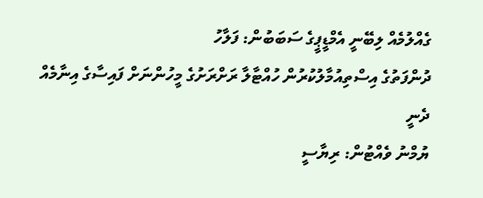ގެއްލުމެއް ލިބޭނީ އެމްޑީޕީގެ ސަބަބުން: ފަލާހު
ދުންފަތުގެ އިސްތިއުމާލުކުރުން ހުއްޓާލާ ރަށްރަށުގެ މީހުންނަށް ފައިސާގެ އިނާމެއް ދެނީ
ޔުމްނު ވެއްޓުން: ރިޔާސީ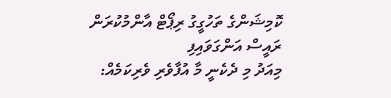ކޮމިޝަންގެ ތަހުގީގު ރިޕޯޓް އާންމުކުރަން ރައީސް އަންގަވައިފި
މިއަދު މި ދެކެނީ މާ އުފާވެރި ވެރިކަމެއް: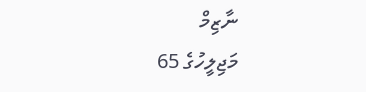ނާޒިމް
މަޖިލީހުގެ 65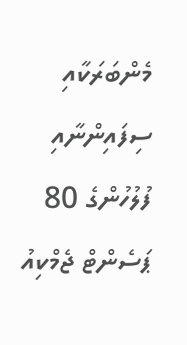މެންބަރަކާއި ސިފައިންނާއި ފުލުހުންގެ 80 ޕަސެންޓް ޖެމްކިއު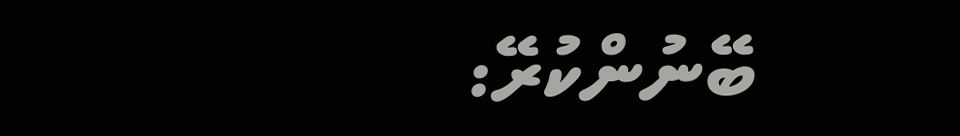ބޭނުންކުރޭ: